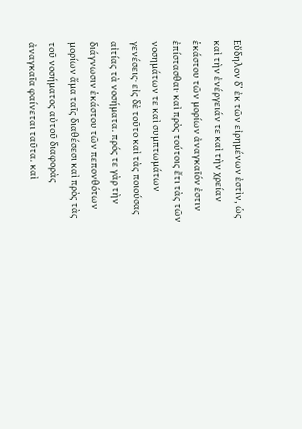Εὔδηλον δ’ ἐκ τῶν εἰρημένων ἐστὶν, ὡς καὶ τὴν ἐνέργειάν τε καὶ τὴν χρείαν ἑκάστου τῶν μορίων ἀναγκαῖόν ἐστιν ἐπίστασθαι· καὶ πρὸς τούτοις ἔτι τὰς τῶν νοσημάτων τε καὶ συμπτωμάτων γενέσεις· εἰς δὲ τοῦτο καὶ τὰς ποιούσας αἰτίας τὰ νοσήματα. πρός τε γὰρ τὴν διάγνωσιν ἑκάστου τῶν πεπονθότων μορίων ἅμα ταῖς διαθέσεσι καὶ πρὸς τὰς τοῦ νοσήματος αὐτοῦ διαφορὰς ἀναγκαῖα φαίνεται ταῦτα. καὶ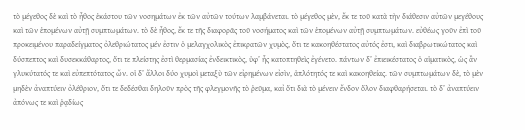τὸ μέγεθος δὲ καὶ τὸ ἦθος ἑκάστου τῶν νοσημάτων ἐκ τῶν αὐτῶν τούτων λαμβάνεται. τὸ μέγεθος μὲν, ἔκ τε τοῦ κατὰ τὴν διάθεσιν αὐτῶν μεγέθους καὶ τῶν ἑπομένων αὐτῇ συμπτωμάτων. τὸ δὲ ἦθος, ἔκ τε τῆς διαφορᾶς τοῦ νοσήματος καὶ τῶν ἑπομένων αὐτῇ συμπτωμάτων. εὐθέως γοῦν ἐπὶ τοῦ προκειμένου παραδείγματος ὀλεθριώτατος μέν ἐστιν ὁ μελαγχολικὸς ἐπικρατῶν χυμὸς, ὅτι τε κακοηθέστατος αὐτός ἐστι, καὶ διαβρωτικώτατος καὶ δύσπεπτος καὶ δυσεκκάθαρτος, ὅτι τε πλείστης ἐστὶ θερμασίας ἐνδεικτικὸς, ὑφ’ ἧς κατοπτηθεὶς ἐγένετο. πάντων δ’ ἐπιεικέστατος ὁ αἱματικὸς, ὡς ἂν γλυκύτατός τε καὶ εὐπεπτότατος ὤν. οἱ δ’ ἄλλοι δύο χυμοὶ μεταξὺ τῶν εἰρημένων εἰσὶν, ἁπλότητός τε καὶ κακοηθείας. τῶν συμπτωμάτων δὲ, τὸ μὲν μηδὲν ἀναπτύειν ὀλέθριον, ὅτι τε δεδέσθαι δηλοῦν πρὸς τῆς φλεγμονῆς τὸ ῥεῦμα, καἰ ὅτι διὰ τὸ μένειν ἔνδον ὅλον διαφθαρήσεται. τὸ δ’ ἀναπτύειν ἀπόνως τε καὶ ῥᾳδίως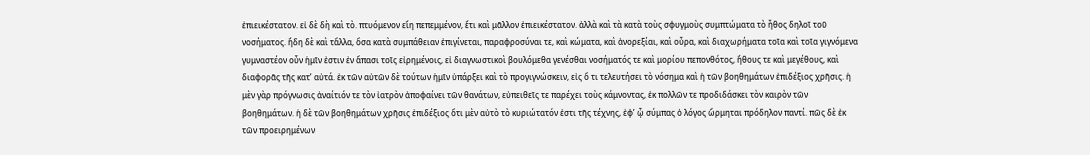ἐπιεικέστατον. εἰ δὲ δὴ καὶ τὸ. πτυόμενον εἴη πεπεμμένον, ἔτι καὶ μᾶλλον ἐπιεικέστατον. ἀλλὰ καὶ τὰ κατὰ τοὺς σφυγμοὺς συμπτώματα τὸ ἦθος δηλοῖ τοῦ νοσήματος. ἤδη δὲ καὶ τἄλλα, ὅσα κατὰ συμπάθειαν ἐπιγίνεται, παραφροσύναι τε, καὶ κώματα, καὶ ἀνορεξίαι, καὶ οὖρα, καὶ διαχωρήματα τοῖα καὶ τοῖα γιγνόμενα γυμναστέον οὖν ἡμῖν ἐστιν ἐν ἅπασι τοῖς εἰρημένοις, εἰ διαγνωστικοὶ βουλόμεθα γενέσθαι νοσήματός τε καὶ μορίου πεπονθότος, ἤθους τε καὶ μεγέθους, καὶ διαφορᾶς τῆς κατ’ αὐτά. ἐκ τῶν αὐτῶν δὲ τούτων ἡμῖν ὑπάρξει καὶ τὸ προγιγνώσκειν, εἰς ὅ τι τελευτήσει τὸ νόσημα καὶ ἡ τῶν βοηθημάτων ἐπιδέξιος χρῆσις. ἡ μὲν γὰρ πρόγνωσις ἀναίτιόν τε τὸν ἰατρὸν ἀποφαίνει τῶν θανάτων, εὐπειθεῖς τε παρέχει τοὺς κάμνοντας, ἐκ πολλῶν τε προδιδάσκει τὸν καιρὸν τῶν βοηθημάτων. ἡ δὲ τῶν βοηθημάτων χρῆσις ἐπιδέξιος ὅτι μὲν αὐτὸ τὸ κυριώτατόν ἐστι τῆς τέχνης, ἐφ’ ᾧ σύμπας ὁ λόγος ὥρμηται πρόδηλον παντί. πῶς δὲ ἐκ τῶν προειρημένων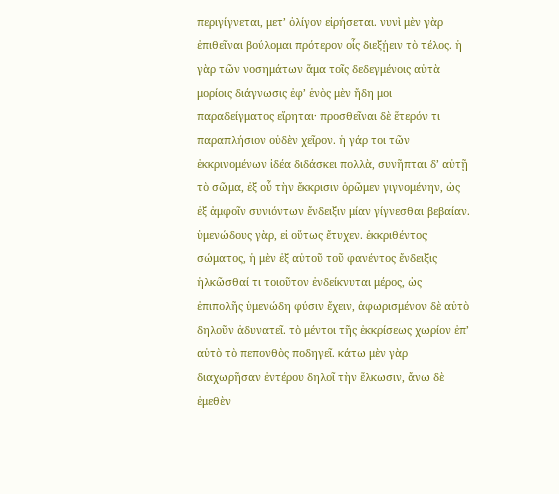περιγίγνεται, μετ’ ὀλίγον εἰρήσεται. νυνὶ μὲν γὰρ ἐπιθεῖναι βούλομαι πρότερον οἷς διεξῄειν τὸ τέλος. ἡ γὰρ τῶν νοσημάτων ἅμα τοῖς δεδεγμένοις αὐτὰ μορίοις διάγνωσις ἐφ’ ἑνὸς μὲν ἤδη μοι παραδείγματος εἴρηται· προσθεῖναι δὲ ἕτερόν τι παραπλήσιον οὐδὲν χεῖρον. ἡ γάρ τοι τῶν ἐκκρινομένων ἰδέα διδάσκει πολλὰ, συνῆπται δ’ αὐτῇ τὸ σῶμα, ἐξ οὗ τὴν ἔκκρισιν ὁρῶμεν γιγνομένην, ὡς ἐξ ἀμφοῖν συνιόντων ἔνδειξιν μίαν γίγνεσθαι βεβαίαν. ὑμενώδους γὰρ, εἰ οὕτως ἔτυχεν. ἐκκριθέντος σώματος, ἡ μὲν ἐξ αὐτοῦ τοῦ φανέντος ἔνδειξις ἡλκῶσθαί τι τοιοῦτον ἐνδείκνυται μέρος, ὡς ἐπιπολῆς ὑμενώδη φύσιν ἔχειν, ἀφωρισμένον δὲ αὐτὸ δηλοῦν ἀδυνατεῖ. τὸ μέντοι τῆς ἐκκρίσεως χωρίον ἐπ’ αὐτὸ τὸ πεπονθὸς ποδηγεῖ. κάτω μὲν γὰρ διαχωρῆσαν ἐντέρου δηλοῖ τὴν ἕλκωσιν, ἄνω δὲ ἐμεθὲν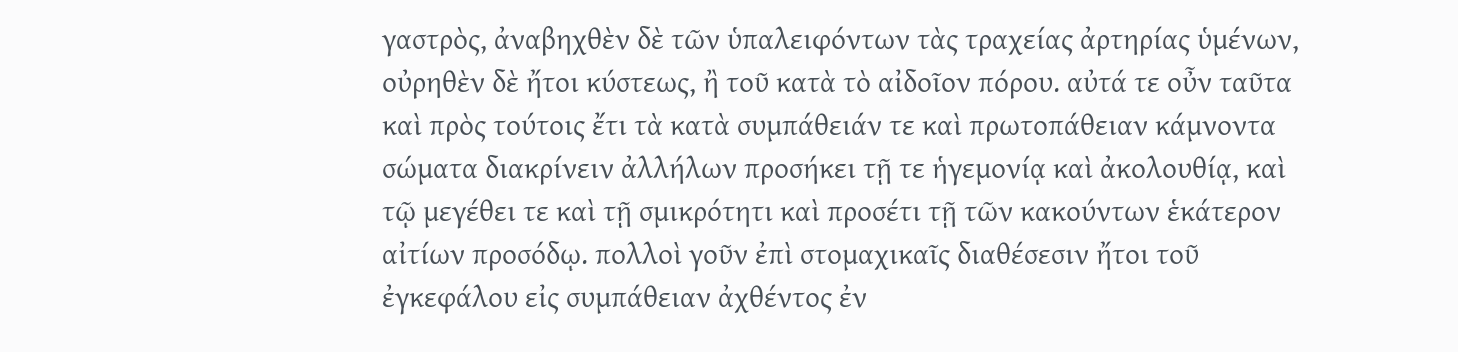γαστρὸς, ἀναβηχθὲν δὲ τῶν ὑπαλειφόντων τὰς τραχείας ἀρτηρίας ὑμένων, οὐρηθὲν δὲ ἤτοι κύστεως, ἢ τοῦ κατὰ τὸ αἰδοῖον πόρου. αὐτά τε οὖν ταῦτα καὶ πρὸς τούτοις ἔτι τὰ κατὰ συμπάθειάν τε καὶ πρωτοπάθειαν κάμνοντα σώματα διακρίνειν ἀλλήλων προσήκει τῇ τε ἡγεμονίᾳ καὶ ἀκολουθίᾳ, καὶ τῷ μεγέθει τε καὶ τῇ σμικρότητι καὶ προσέτι τῇ τῶν κακούντων ἑκάτερον αἰτίων προσόδῳ. πολλοὶ γοῦν ἐπὶ στομαχικαῖς διαθέσεσιν ἤτοι τοῦ ἐγκεφάλου εἰς συμπάθειαν ἀχθέντος ἐν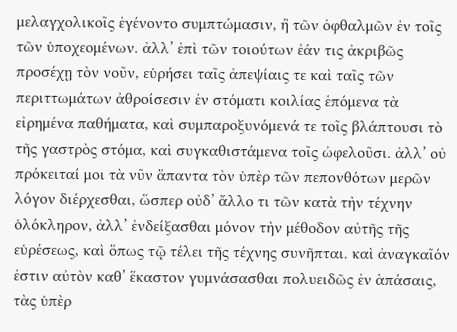μελαγχολικοῖς ἐγένοντο συμπτώμασιν, ἢ τῶν ὀφθαλμῶν ἐν τοῖς τῶν ὑποχεομένων. ἀλλ’ ἐπὶ τῶν τοιούτων ἐάν τις ἀκριβῶς προσέχῃ τὸν νοῦν, εὑρήσει ταῖς ἀπεψίαις τε καὶ ταῖς τῶν περιττωμάτων ἀθροίσεσιν ἐν στόματι κοιλίας ἑπόμενα τὰ εἰρημένα παθήματα, καὶ συμπαροξυνόμενά τε τοῖς βλάπτουσι τὸ τῆς γαστρὸς στόμα, καὶ συγκαθιστάμενα τοῖς ὠφελοῦσι. ἀλλ’ οὐ πρόκειταί μοι τὰ νῦν ἅπαντα τὸν ὑπὲρ τῶν πεπονθότων μερῶν λόγον διέρχεσθαι, ὥσπερ οὐδ’ ἄλλο τι τῶν κατὰ τὴν τέχνην ὁλόκληρον, ἀλλ’ ἐνδείξασθαι μόνον τὴν μέθοδον αὐτῆς τῆς εὑρέσεως, καὶ ὅπως τῷ τέλει τῆς τέχνης συνῆπται. καὶ ἀναγκαῖόν ἐστιν αὐτὸν καθ’ ἕκαστον γυμνάσασθαι πολυειδῶς ἐν ἁπάσαις, τὰς ὑπὲρ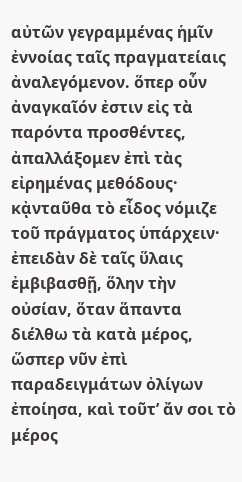αὐτῶν γεγραμμένας ἡμῖν ἐννοίας ταῖς πραγματείαις ἀναλεγόμενον. ὅπερ οὖν ἀναγκαῖόν ἐστιν εἰς τὰ παρόντα προσθέντες, ἀπαλλάξομεν ἐπὶ τὰς εἰρημένας μεθόδους· κᾀνταῦθα τὸ εἶδος νόμιζε τοῦ πράγματος ὑπάρχειν· ἐπειδὰν δὲ ταῖς ὕλαις ἐμβιβασθῇ, ὅλην τὴν οὐσίαν, ὅταν ἅπαντα διέλθω τὰ κατὰ μέρος, ὥσπερ νῦν ἐπὶ παραδειγμάτων ὀλίγων ἐποίησα, καὶ τοῦτ’ ἄν σοι τὸ μέρος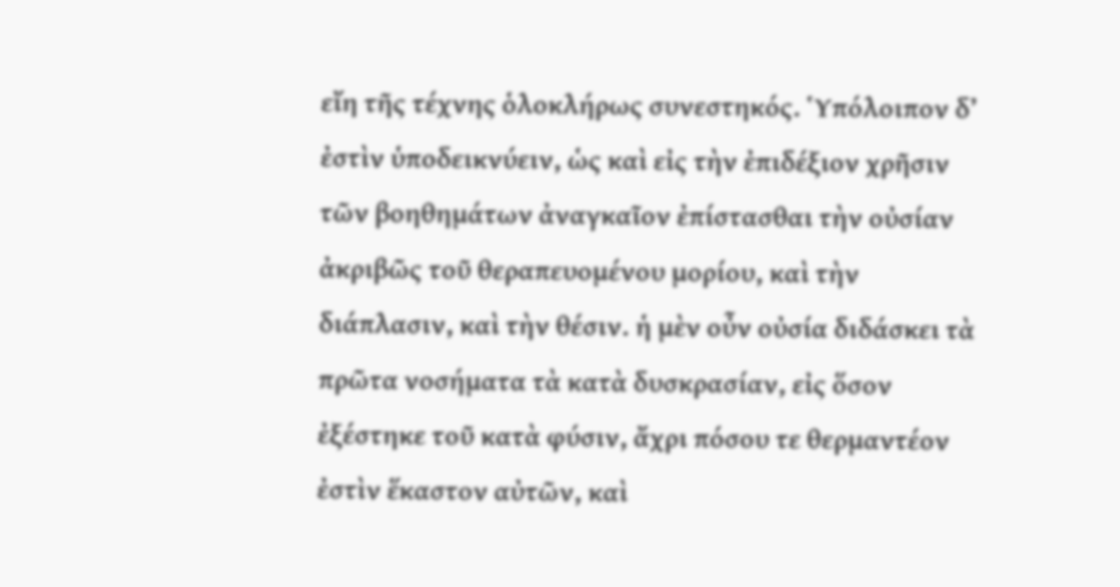εἴη τῆς τέχνης ὁλοκλήρως συνεστηκός. Ὑπόλοιπον δ’ ἐστὶν ὑποδεικνύειν, ὡς καὶ εἰς τὴν ἐπιδέξιον χρῆσιν τῶν βοηθημάτων ἀναγκαῖον ἐπίστασθαι τὴν οὐσίαν ἀκριβῶς τοῦ θεραπευομένου μορίου, καὶ τὴν διάπλασιν, καὶ τὴν θέσιν. ἡ μὲν οὖν οὐσία διδάσκει τὰ πρῶτα νοσήματα τὰ κατὰ δυσκρασίαν, εἰς ὅσον ἐξέστηκε τοῦ κατὰ φύσιν, ἄχρι πόσου τε θερμαντέον ἐστὶν ἕκαστον αὐτῶν, καὶ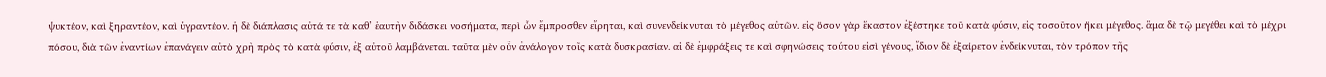ψυκτέον, καὶ ξηραντέον, καὶ ὑγραντέον. ἡ δὲ διάπλασις αὐτά τε τὰ καθ’ ἑαυτὴν διδάσκει νοσήματα, περὶ ὧν ἔμπροσθεν εἴρηται, καὶ συνενδείκνυται τὸ μέγεθος αὐτῶν. εἰς ὅσον γὰρ ἕκαστον ἐξέστηκε τοῦ κατὰ φύσιν, εἰς τοσοῦτον ἥκει μέγεθος. ἅμα δὲ τῷ μεγέθει καὶ τὸ μέχρι πόσου, διὰ τῶν ἐναντίων ἐπανάγειν αὐτὸ χρὴ πρὸς τὸ κατὰ φύσιν, ἐξ αὐτοῦ λαμβάνεται. ταῦτα μὲν οὖν ἀνάλογον τοῖς κατὰ δυσκρασίαν. αἱ δὲ ἐμφράξεις τε καὶ σφηνώσεις τούτου εἰσὶ γένους, ἴδιον δὲ ἐξαίρετον ἐνδείκνυται, τὸν τρόπον τῆς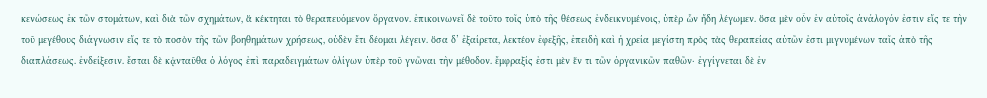κενώσεως ἐκ τῶν στομάτων, καὶ διὰ τῶν σχημάτων, ἅ κέκτηται τὸ θεραπευόμενον ὄργανον. ἐπικοινωνεῖ δὲ τοῦτο τοῖς ὑπὸ τῆς θέσεως ἐνδεικνυμένοις, ὑπὲρ ὧν ἤδη λέγωμεν. ὅσα μὲν οὖν ἐν αὐτοῖς ἀνάλογόν ἐστιν εἴς τε τὴν τοῦ μεγέθους διάγνωσιν εἴς τε τὸ ποσὸν τῆς τῶν βοηθημάτων χρήσεως, οὐδὲν ἔτι δέομαι λέγειν. ὅσα δ’ ἐξαίρετα, λεκτέον ἐφεξῆς, ἐπειδὴ καὶ ἡ χρεία μεγίστη πρὸς τὰς θεραπείας αὐτῶν ἐστι μιγνυμένων ταῖς ἀπὸ τῆς διαπλάσεως. ἐνδείξεσιν. ἔσται δὲ κᾀνταῦθα ὁ λόγος ἐπὶ παραδειγμάτων ὀλίγων ὑπὲρ τοῦ γνῶναι τὴν μέθοδον. ἔμφραξίς ἐστι μὲν ἕν τι τῶν ὀργανικῶν παθῶν· ἐγγίγνεται δὲ ἐν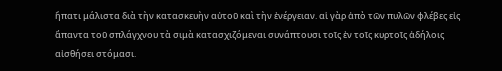ἥπατι μάλιστα διὰ τὴν κατασκευὴν αὐτοῦ καὶ τὴν ἐνέργειαν. αἱ γὰρ ἀπὸ τῶν πυλῶν φλέβες εἰς ἅπαντα τοῦ σπλάγχνου τὰ σιμὰ κατασχιζόμεναι συνάπτουσι τοῖς ἐν τοῖς κυρτοῖς ἀδήλοις αἰσθήσει στόμασι.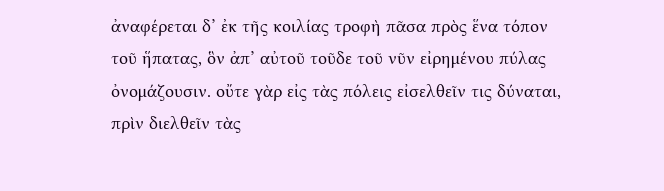ἀναφέρεται δ’ ἐκ τῆς κοιλίας τροφὴ πᾶσα πρὸς ἕνα τόπον τοῦ ἥπατας, ὃν ἀπ’ αὐτοῦ τοῦδε τοῦ νῦν εἰρημένου πύλας ὀνομάζουσιν. οὔτε γὰρ εἰς τὰς πόλεις εἰσελθεῖν τις δύναται, πρὶν διελθεῖν τὰς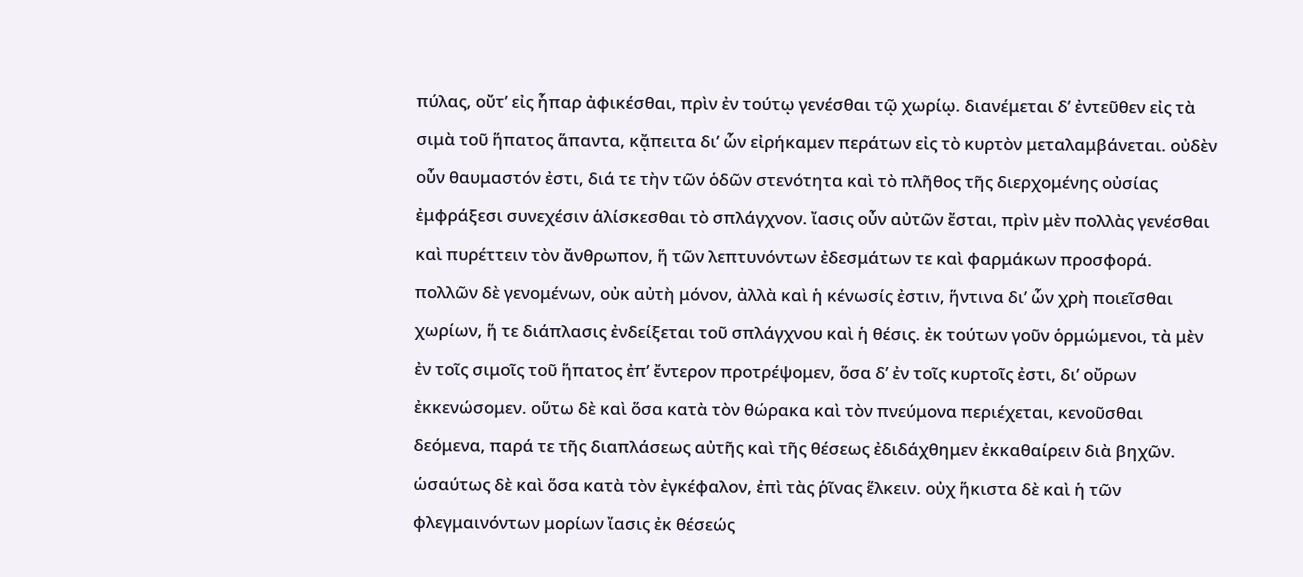πύλας, οὔτ’ εἰς ἧπαρ ἀφικέσθαι, πρὶν ἐν τούτῳ γενέσθαι τῷ χωρίῳ. διανέμεται δ’ ἐντεῦθεν εἰς τὰ σιμὰ τοῦ ἥπατος ἅπαντα, κᾄπειτα δι’ ὧν εἰρήκαμεν περάτων εἰς τὸ κυρτὸν μεταλαμβάνεται. οὐδὲν οὖν θαυμαστόν ἐστι, διά τε τὴν τῶν ὁδῶν στενότητα καὶ τὸ πλῆθος τῆς διερχομένης οὐσίας ἐμφράξεσι συνεχέσιν ἁλίσκεσθαι τὸ σπλάγχνον. ἴασις οὖν αὐτῶν ἔσται, πρὶν μὲν πολλὰς γενέσθαι καὶ πυρέττειν τὸν ἄνθρωπον, ἥ τῶν λεπτυνόντων ἐδεσμάτων τε καὶ φαρμάκων προσφορά. πολλῶν δὲ γενομένων, οὐκ αὐτὴ μόνον, ἀλλὰ καὶ ἡ κένωσίς ἐστιν, ἥντινα δι’ ὧν χρὴ ποιεῖσθαι χωρίων, ἥ τε διάπλασις ἐνδείξεται τοῦ σπλάγχνου καὶ ἡ θέσις. ἐκ τούτων γοῦν ὁρμώμενοι, τὰ μὲν ἐν τοῖς σιμοῖς τοῦ ἥπατος ἐπ’ ἔντερον προτρέψομεν, ὅσα δ’ ἐν τοῖς κυρτοῖς ἐστι, δι’ οὔρων ἐκκενώσομεν. οὕτω δὲ καὶ ὅσα κατὰ τὸν θώρακα καὶ τὸν πνεύμονα περιέχεται, κενοῦσθαι δεόμενα, παρά τε τῆς διαπλάσεως αὐτῆς καὶ τῆς θέσεως ἐδιδάχθημεν ἐκκαθαίρειν διὰ βηχῶν. ὡσαύτως δὲ καὶ ὅσα κατὰ τὸν ἐγκέφαλον, ἐπὶ τὰς ῥῖνας ἕλκειν. οὐχ ἥκιστα δὲ καὶ ἡ τῶν φλεγμαινόντων μορίων ἴασις ἐκ θέσεώς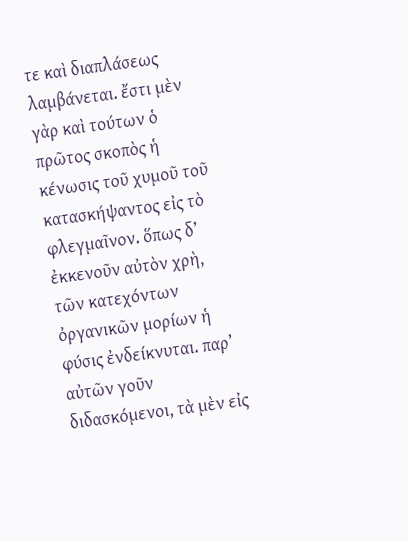τε καὶ διαπλάσεως λαμβάνεται. ἔστι μὲν γὰρ καὶ τούτων ὁ πρῶτος σκοπὸς ἡ κένωσις τοῦ χυμοῦ τοῦ κατασκήψαντος εἰς τὸ φλεγμαῖνον. ὅπως δ’ ἐκκενοῦν αὐτὸν χρὴ, τῶν κατεχόντων ὀργανικῶν μορίων ἡ φύσις ἐνδείκνυται. παρ’ αὐτῶν γοῦν διδασκόμενοι, τὰ μὲν εἰς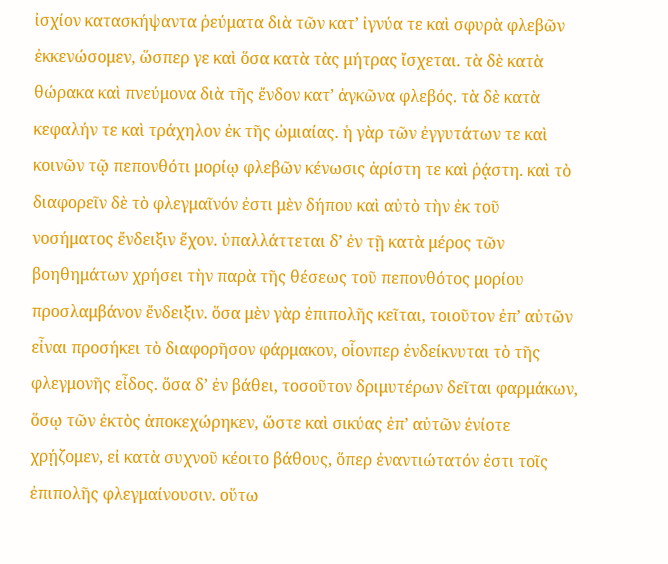ἰσχίον κατασκήψαντα ῥεύματα διὰ τῶν κατ’ ἰγνύα τε καὶ σφυρὰ φλεβῶν ἐκκενώσομεν, ὥσπερ γε καὶ ὅσα κατὰ τὰς μήτρας ἴσχεται. τὰ δὲ κατὰ θώρακα καὶ πνεύμονα διὰ τῆς ἔνδον κατ’ ἀγκῶνα φλεβός. τὰ δὲ κατὰ κεφαλήν τε καὶ τράχηλον ἐκ τῆς ὠμιαίας. ἡ γὰρ τῶν ἐγγυτάτων τε καὶ κοινῶν τῷ πεπονθότι μορίῳ φλεβῶν κένωσις ἀρίστη τε καὶ ῥᾴστη. καὶ τὸ διαφορεῖν δὲ τὸ φλεγμαῖνόν ἐστι μὲν δήπου καὶ αὐτὸ τὴν ἐκ τοῦ νοσήματος ἔνδειξιν ἔχον. ὑπαλλάττεται δ’ ἐν τῇ κατὰ μέρος τῶν βοηθημάτων χρήσει τὴν παρὰ τῆς θέσεως τοῦ πεπονθότος μορίου προσλαμβάνον ἔνδειξιν. ὅσα μὲν γὰρ ἐπιπολῆς κεῖται, τοιοῦτον ἐπ’ αὐτῶν εἶναι προσήκει τὸ διαφορῆσον φάρμακον, οἷονπερ ἐνδείκνυται τὸ τῆς φλεγμονῆς εἶδος. ὅσα δ’ ἐν βάθει, τοσοῦτον δριμυτέρων δεῖται φαρμάκων, ὅσῳ τῶν ἐκτὸς ἀποκεχώρηκεν, ὥστε καὶ σικύας ἐπ’ αὐτῶν ἐνίοτε χρῄζομεν, εἰ κατὰ συχνοῦ κέοιτο βάθους, ὅπερ ἐναντιώτατόν ἐστι τοῖς ἐπιπολῆς φλεγμαίνουσιν. οὕτω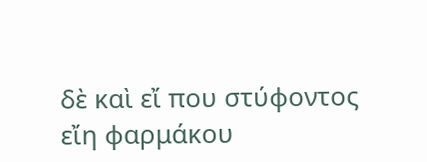δὲ καὶ εἴ που στύφοντος εἴη φαρμάκου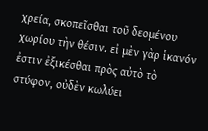χρεία, σκοπεῖσθαι τοῦ δεομένου χωρίου τὴν θέσιν. εἰ μὲν γὰρ ἱκανόν ἐστιν ἐξικέσθαι πρὸς αὐτὸ τὸ στύφον, οὐδὲν κωλύει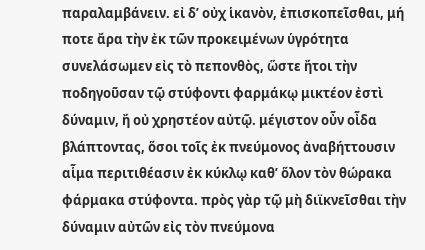παραλαμβάνειν. εἰ δ’ οὐχ ἱκανὸν, ἐπισκοπεῖσθαι, μή ποτε ἄρα τὴν ἐκ τῶν προκειμένων ὑγρότητα συνελάσωμεν εἰς τὸ πεπονθὸς, ὥστε ἤτοι τὴν ποδηγοῦσαν τῷ στύφοντι φαρμάκῳ μικτέον ἐστὶ δύναμιν, ἤ οὐ χρηστέον αὐτῷ. μέγιστον οὖν οἶδα βλάπτοντας, ὅσοι τοῖς ἐκ πνεύμονος ἀναβήττουσιν αἷμα περιτιθέασιν ἐκ κύκλῳ καθ’ ὅλον τὸν θώρακα φάρμακα στύφοντα. πρὸς γὰρ τῷ μὴ διϊκνεῖσθαι τὴν δύναμιν αὐτῶν εἰς τὸν πνεύμονα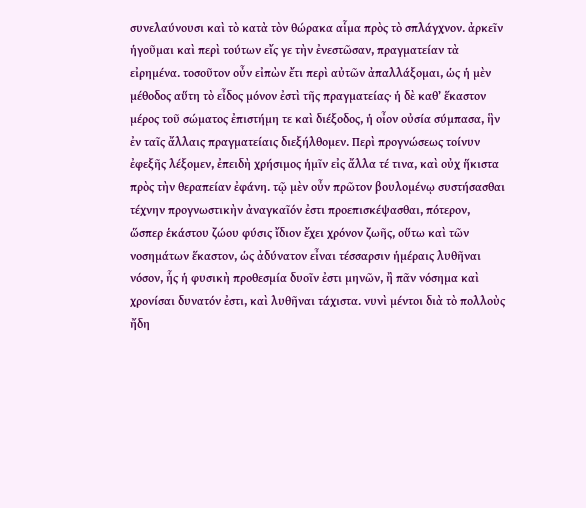συνελαύνουσι καὶ τὸ κατὰ τὸν θώρακα αἷμα πρὸς τὸ σπλάγχνον. ἀρκεῖν ἡγοῦμαι καὶ περὶ τούτων εἴς γε τὴν ἐνεστῶσαν, πραγματείαν τὰ εἰρημένα. τοσοῦτον οὖν εἰπὼν ἔτι περὶ αὐτῶν ἀπαλλάξομαι, ὡς ἡ μὲν μέθοδος αὕτη τὸ εἶδος μόνον ἐστὶ τῆς πραγματείας· ἡ δὲ καθ’ ἕκαστον μέρος τοῦ σώματος ἐπιστήμη τε καὶ διέξοδος, ἡ οἶον οὐσία σύμπασα, ἣν ἐν ταῖς ἄλλαις πραγματείαις διεξήλθομεν. Περὶ προγνώσεως τοίνυν ἐφεξῆς λέξομεν, ἐπειδὴ χρήσιμος ἡμῖν εἰς ἄλλα τέ τινα, καὶ οὐχ ἥκιστα πρὸς τὴν θεραπείαν ἐφάνη. τῷ μὲν οὖν πρῶτον βουλομένῳ συστήσασθαι τέχνην προγνωστικὴν ἀναγκαῖόν ἐστι προεπισκέψασθαι, πότερον, ὥσπερ ἑκάστου ζώου φύσις ἴδιον ἔχει χρόνον ζωῆς, οὕτω καὶ τῶν νοσημάτων ἕκαστον, ὡς ἀδύνατον εἶναι τέσσαρσιν ἡμέραις λυθῆναι νόσον, ἧς ἡ φυσικὴ προθεσμία δυοῖν ἐστι μηνῶν, ἢ πᾶν νόσημα καὶ χρονίσαι δυνατόν ἐστι, καὶ λυθῆναι τάχιστα. νυνὶ μέντοι διὰ τὸ πολλοὺς ἤδη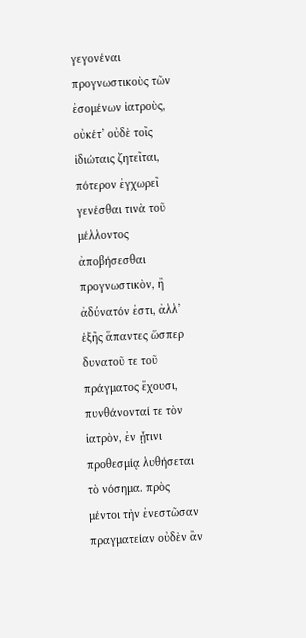γεγονέναι προγνωστικοὺς τῶν ἐσομένων ἰατροὺς, οὐκέτ’ οὐδὲ τοῖς ἰδιώταις ζητεῖται, πότερον ἐγχωρεῖ γενέσθαι τινὰ τοῦ μέλλοντος ἀποβήσεσθαι προγνωστικὸν, ἢ ἀδύνατόν ἐστι, ἀλλ’ ἑξῆς ἅπαντες ὥσπερ δυνατοῦ τε τοῦ πράγματος ἔχουσι, πυνθάνονταί τε τὸν ἰατρὸν, ἐν ᾗτινι προθεσμίᾳ λυθήσεται τὸ νόσημα. πρὸς μέντοι τὴν ἐνεστῶσαν πραγματείαν οὐδὲν ἂν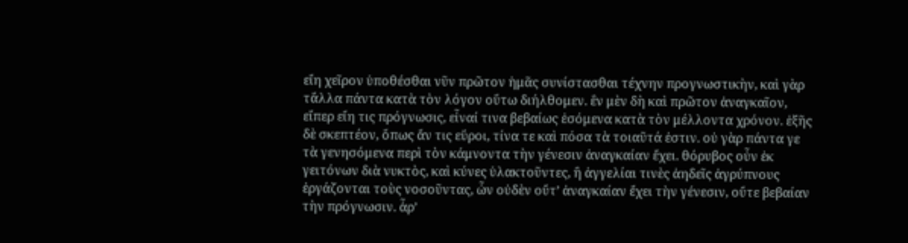εἴη χεῖρον ὑποθέσθαι νῦν πρῶτον ἡμᾶς συνίστασθαι τέχνην προγνωστικὴν, καὶ γὰρ τἄλλα πάντα κατὰ τὸν λόγον οὕτω διήλθομεν. ἓν μὲν δὴ καὶ πρῶτον ἀναγκαῖον, εἴπερ εἴη τις πρόγνωσις, εἶναί τινα βεβαίως ἐσόμενα κατὰ τὸν μέλλοντα χρόνον. ἑξῆς δὲ σκεπτέον, ὅπως ἄν τις εὕροι, τίνα τε καὶ πόσα τὰ τοιαῦτά ἐστιν. οὐ γὰρ πάντα γε τὰ γενησόμενα περὶ τὸν κάμνοντα τὴν γένεσιν ἀναγκαίαν ἔχει. θόρυβος οὖν ἐκ γειτόνων διὰ νυκτὸς, καὶ κύνες ὑλακτοῦντες, ἢ ἀγγελίαι τινὲς ἀηδεῖς ἀγρύπνους ἐργάζονται τοὺς νοσοῦντας, ὧν οὐδὲν οὔτ’ ἀναγκαίαν ἔχει τὴν γένεσιν, οὔτε βεβαίαν τὴν πρόγνωσιν. ἆρ’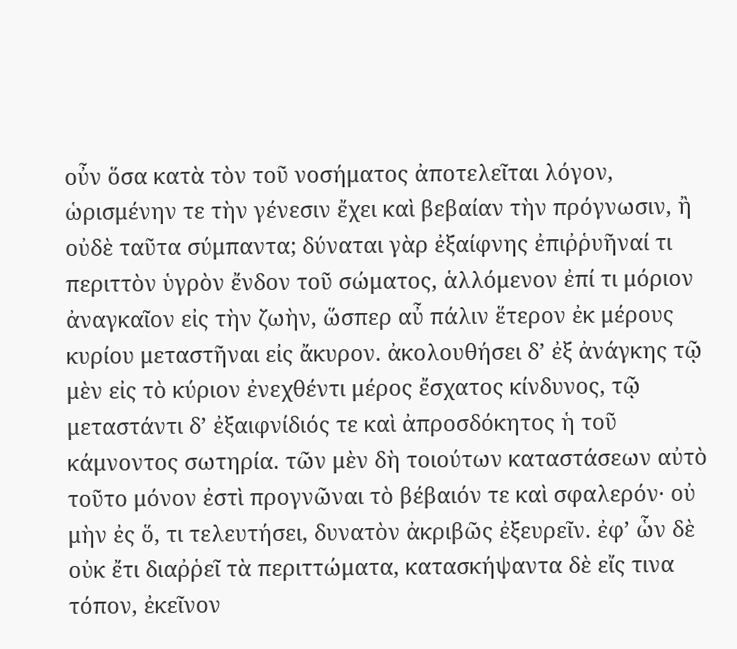οὖν ὅσα κατὰ τὸν τοῦ νοσήματος ἀποτελεῖται λόγον, ὡρισμένην τε τὴν γένεσιν ἔχει καὶ βεβαίαν τὴν πρόγνωσιν, ἢ οὐδὲ ταῦτα σύμπαντα; δύναται γὰρ ἐξαίφνης ἐπιῤῥυῆναί τι περιττὸν ὑγρὸν ἔνδον τοῦ σώματος, ἁλλόμενον ἐπί τι μόριον ἀναγκαῖον εἰς τὴν ζωὴν, ὥσπερ αὖ πάλιν ἕτερον ἐκ μέρους κυρίου μεταστῆναι εἰς ἄκυρον. ἀκολουθήσει δ’ ἐξ ἀνάγκης τῷ μὲν εἰς τὸ κύριον ἐνεχθέντι μέρος ἔσχατος κίνδυνος, τῷ μεταστάντι δ’ ἐξαιφνίδιός τε καὶ ἀπροσδόκητος ἡ τοῦ κάμνοντος σωτηρία. τῶν μὲν δὴ τοιούτων καταστάσεων αὐτὸ τοῦτο μόνον ἐστὶ προγνῶναι τὸ βέβαιόν τε καὶ σφαλερόν· οὐ μὴν ἐς ὅ, τι τελευτήσει, δυνατὸν ἀκριβῶς ἐξευρεῖν. ἐφ’ ὧν δὲ οὐκ ἔτι διαῤῥεῖ τὰ περιττώματα, κατασκήψαντα δὲ εἴς τινα τόπον, ἐκεῖνον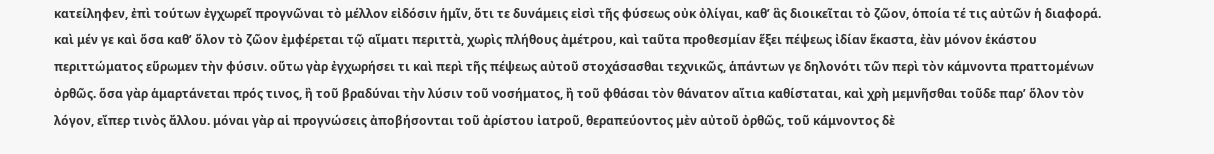κατείληφεν, ἐπὶ τούτων ἐγχωρεῖ προγνῶναι τὸ μέλλον εἰδόσιν ἡμῖν, ὅτι τε δυνάμεις εἰσὶ τῆς φύσεως οὐκ ὀλίγαι, καθ’ ἃς διοικεῖται τὸ ζῶον, ὁποία τέ τις αὐτῶν ἡ διαφορά. καὶ μέν γε καὶ ὅσα καθ’ ὅλον τὸ ζῶον ἐμφέρεται τῷ αἵματι περιττὰ, χωρὶς πλήθους ἀμέτρου, καὶ ταῦτα προθεσμίαν ἕξει πέψεως ἰδίαν ἕκαστα, ἐὰν μόνον ἑκάστου περιττώματος εὕρωμεν τὴν φύσιν. οὕτω γὰρ ἐγχωρήσει τι καὶ περὶ τῆς πέψεως αὐτοῦ στοχάσασθαι τεχνικῶς, ἁπάντων γε δηλονότι τῶν περὶ τὸν κάμνοντα πραττομένων ὀρθῶς. ὅσα γὰρ ἁμαρτάνεται πρός τινος, ἢ τοῦ βραδύναι τὴν λύσιν τοῦ νοσήματος, ἢ τοῦ φθάσαι τὸν θάνατον αἴτια καθίσταται, καὶ χρὴ μεμνῆσθαι τοῦδε παρ’ ὅλον τὸν λόγον, εἴπερ τινὸς ἄλλου. μόναι γὰρ αἱ προγνώσεις ἀποβήσονται τοῦ ἀρίστου ἰατροῦ, θεραπεύοντος μὲν αὐτοῦ ὀρθῶς, τοῦ κάμνοντος δὲ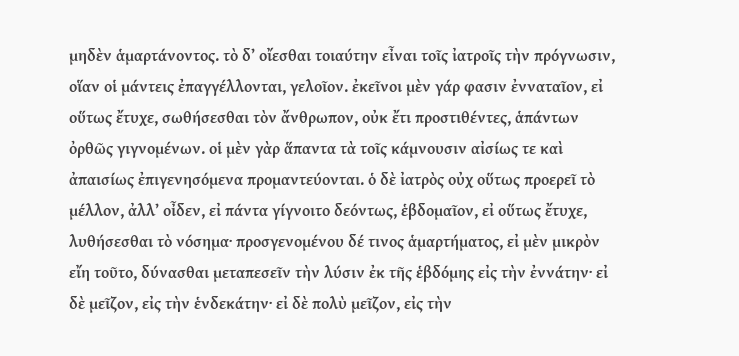μηδὲν ἁμαρτάνοντος. τὸ δ’ οἴεσθαι τοιαύτην εἶναι τοῖς ἰατροῖς τὴν πρόγνωσιν, οἵαν οἱ μάντεις ἐπαγγέλλονται, γελοῖον. ἐκεῖνοι μὲν γάρ φασιν ἐνναταῖον, εἰ οὕτως ἔτυχε, σωθήσεσθαι τὸν ἄνθρωπον, οὐκ ἔτι προστιθέντες, ἁπάντων ὀρθῶς γιγνομένων. οἱ μὲν γὰρ ἅπαντα τὰ τοῖς κάμνουσιν αἰσίως τε καὶ ἀπαισίως ἐπιγενησόμενα προμαντεύονται. ὁ δὲ ἰατρὸς οὐχ οὕτως προερεῖ τὸ μέλλον, ἀλλ’ οἶδεν, εἰ πάντα γίγνοιτο δεόντως, ἑβδομαῖον, εἰ οὕτως ἔτυχε, λυθήσεσθαι τὸ νόσημα· προσγενομένου δέ τινος ἁμαρτήματος, εἰ μὲν μικρὸν εἴη τοῦτο, δύνασθαι μεταπεσεῖν τὴν λύσιν ἐκ τῆς ἑβδόμης εἰς τὴν ἐννάτην· εἰ δὲ μεῖζον, εἰς τὴν ἑνδεκάτην· εἰ δὲ πολὺ μεῖζον, εἰς τὴν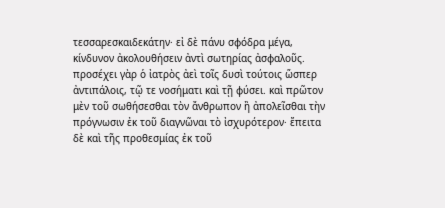τεσσαρεσκαιδεκάτην· εἰ δὲ πάνυ σφόδρα μέγα, κίνδυνον ἀκολουθήσειν ἀντὶ σωτηρίας ἀσφαλοῦς. προσέχει γὰρ ὁ ἰατρὸς ἀεὶ τοῖς δυσὶ τούτοις ὥσπερ ἀντιπάλοις, τῷ τε νοσήματι καὶ τῇ φύσει. καὶ πρῶτον μὲν τοῦ σωθήσεσθαι τὸν ἄνθρωπον ἢ ἀπολεῖσθαι τὴν πρόγνωσιν ἐκ τοῦ διαγνῶναι τὸ ἰσχυρότερον· ἔπειτα δὲ καὶ τῆς προθεσμίας ἐκ τοῦ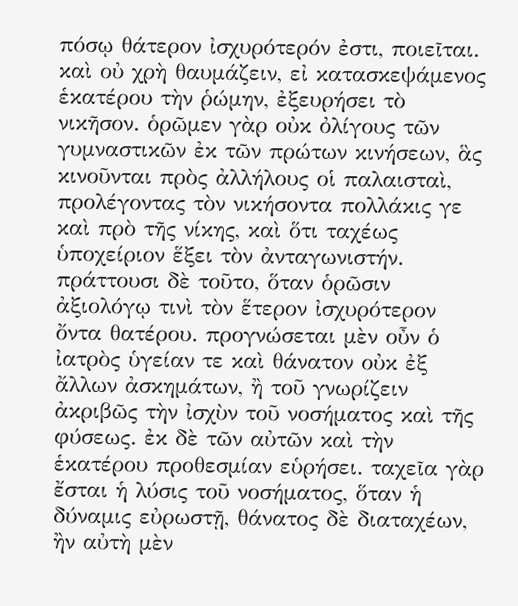πόσῳ θάτερον ἰσχυρότερόν ἐστι, ποιεῖται. καὶ οὐ χρὴ θαυμάζειν, εἰ κατασκεψάμενος ἑκατέρου τὴν ῥώμην, ἐξευρήσει τὸ νικῆσον. ὁρῶμεν γὰρ οὐκ ὀλίγους τῶν γυμναστικῶν ἐκ τῶν πρώτων κινήσεων, ἃς κινοῦνται πρὸς ἀλλήλους οἱ παλαισταὶ, προλέγοντας τὸν νικήσοντα πολλάκις γε καὶ πρὸ τῆς νίκης, καὶ ὅτι ταχέως ὑποχείριον ἕξει τὸν ἀνταγωνιστήν. πράττουσι δὲ τοῦτο, ὅταν ὁρῶσιν ἀξιολόγῳ τινὶ τὸν ἕτερον ἰσχυρότερον ὄντα θατέρου. προγνώσεται μὲν οὖν ὁ ἰατρὸς ὑγείαν τε καὶ θάνατον οὐκ ἐξ ἄλλων ἀσκημάτων, ἢ τοῦ γνωρίζειν ἀκριβῶς τὴν ἰσχὺν τοῦ νοσήματος καὶ τῆς φύσεως. ἐκ δὲ τῶν αὐτῶν καὶ τὴν ἑκατέρου προθεσμίαν εὑρήσει. ταχεῖα γὰρ ἔσται ἡ λύσις τοῦ νοσήματος, ὅταν ἡ δύναμις εὐρωστῇ, θάνατος δὲ διαταχέων, ἢν αὐτὴ μὲν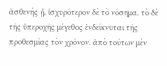ἀσθενὴς ᾖ, ἰσχυρότερον δὲ τὸ νόσημα. τὸ δὲ τῆς ὑπεροχῆς μέγεθος ἐνδείκνυται τῆς προθεσμίας τὸν χρόνον. ἀπὸ τούτων μὲν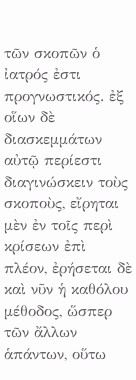τῶν σκοπῶν ὁ ἰατρός ἐστι προγνωστικός. ἐξ οἵων δὲ διασκεμμάτων αὐτῷ περίεστι διαγινώσκειν τοὺς σκοποὺς, εἴρηται μὲν ἐν τοῖς περὶ κρίσεων ἐπὶ πλέον, ἐρήσεται δὲ καὶ νῦν ἡ καθόλου μέθοδος, ὥσπερ τῶν ἄλλων ἁπάντων, οὕτω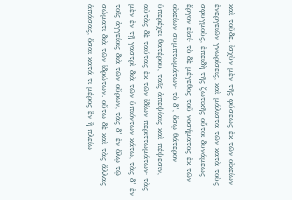καὶ τοῦδε. ἰσχὺν μὲν τῆς φύσεως ἐκ τῶν οἰκείων ἐνεργειῶν γνωρίσεις, καὶ μάλιστα τῶν κατὰ τοὺς σφυγμοὺς, ἐπειδὴ τῆς ζωτικῆς οὗτοι δυνάμεως ἔργον εἰσί· τὸ δὲ μέγεθος τοῦ νοσήματος ἐκ τῶν οἰκείων συμπτωμάτων· τὸ δ’, ὅσῳ θάτερον ὑπερέχει θατέρου, ταῖς ἀπεψίαις καὶ πέψεσιν, αὐτὰς δὲ ταύτας ἐκ τῶν ἰδίων περιττωμάτων· τὰς μὲν ἐν τῇ γαστρὶ διὰ τῶν ὑπιόντων κάτω, τὰς δ’ ἐν τοῖς ἀγγείοις διὰ τῶν οὔρων, τὰς δ’ ἐν ὅλῳ τῷ σώματι διὰ τῶν ἱδρώτων. οὕτω δὲ καὶ τὰς ἄλλας ἁπάσας, ὅσαι κατά τι μέρος ἓν ἢ πλείω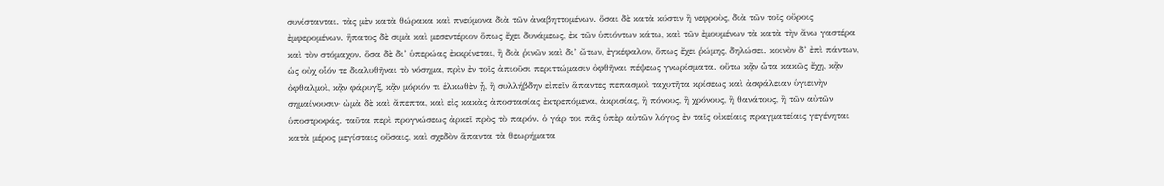συνίστανται. τὰς μὲν κατὰ θώρακα καὶ πνεύμονα διὰ τῶν ἀναβηττομένων. ὅσαι δὲ κατὰ κύστιν ἢ νεφροὺς, διὰ τῶν τοῖς οὔροις ἐμφερομένων. ἥπατος δὲ σιμὰ καὶ μεσεντέριον ὅπως ἔχει δυνάμεως, ἐκ τῶν ὑπιόντων κάτω, καὶ τῶν ἐμουμένων τὰ κατὰ τὴν ἄνω γαστέρα καὶ τὸν στόμαχον. ὅσα δὲ δι’ ὑπερώας ἐκκρίνεται, ἢ διὰ ῥινῶν καὶ δι’ ὤτων, ἐγκέφαλον, ὅπως ἔχει ῥώμης, δηλώσει. κοινὸν δ’ ἐπὶ πάντων, ὡς οὐχ οἷόν τε διαλυθῆναι τὸ νόσημα, πρὶν ἐν τοῖς ἀπιοῦσι περιττώμασιν ὀφθῆναι πέψεως γνωρίσματα. οὕτω κᾂν ὦτα κακῶς ἔχῃ, κᾂν ὀφθαλμοὶ, κᾂν φάρυγξ, κᾂν μόριόν τι ἑλκωθὲν ᾖ, ἢ συλλήβδην εἰπεῖν ἅπαντες πεπασμοὶ ταχυτῆτα κρίσεως καὶ ἀσφάλειαν ὑγιεινὴν σημαίνουσιν· ὠμὰ δὲ καὶ ἄπεπτα, καὶ εἰς κακὰς ἀποστασίας ἐκτρεπόμενα, ἀκρισίας, ἢ πόνους, ἢ χρόνους, ἢ θανάτους, ἢ τῶν αὐτῶν ὑποστροφάς. ταῦτα περὶ προγνώσεως ἀρκεῖ πρὸς τὸ παρόν. ὁ γάρ τοι πᾶς ὑπὲρ αὐτῶν λόγος ἐν ταῖς οἰκείαις πραγματείαις γεγένηται κατὰ μέρος μεγίσταις οὔσαις, καὶ σχεδὸν ἅπαντα τὰ θεωρήματα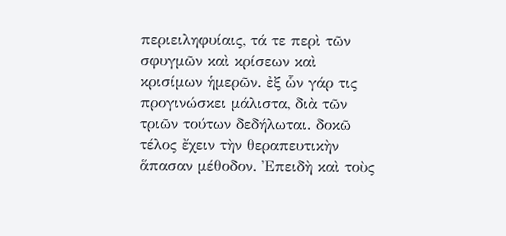περιειληφυίαις, τά τε περὶ τῶν σφυγμῶν καὶ κρίσεων καὶ κρισίμων ἡμερῶν. ἐξ ὧν γάρ τις προγινώσκει μάλιστα, διὰ τῶν τριῶν τούτων δεδήλωται. δοκῶ τέλος ἔχειν τὴν θεραπευτικὴν ἅπασαν μέθοδον. Ἐπειδὴ καὶ τοὺς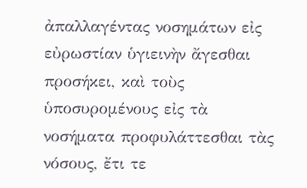ἀπαλλαγέντας νοσημάτων εἰς εὐρωστίαν ὑγιεινὴν ἄγεσθαι προσήκει, καὶ τοὺς ὑποσυρομένους εἰς τὰ νοσήματα προφυλάττεσθαι τὰς νόσους, ἔτι τε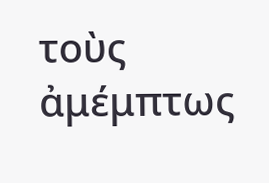τοὺς ἀμέμπτως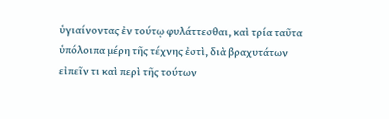ὑγιαίνοντας ἐν τούτῳ φυλάττεσθαι, καὶ τρία ταῦτα ὑπόλοιπα μέρη τῆς τέχνης ἐστὶ, διὰ βραχυτάτων εἰπεῖν τι καὶ περὶ τῆς τούτων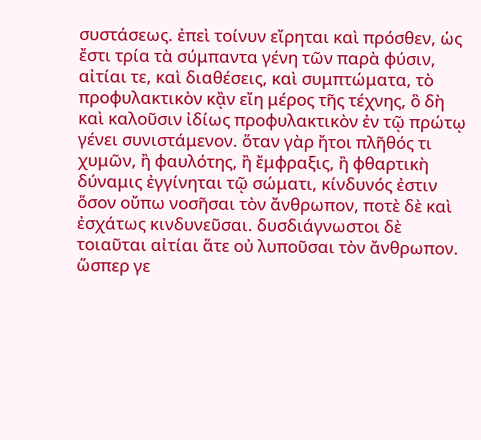συστάσεως. ἐπεὶ τοίνυν εἴρηται καὶ πρόσθεν, ὡς ἔστι τρία τὰ σύμπαντα γένη τῶν παρὰ φύσιν, αἰτίαι τε, καὶ διαθέσεις, καὶ συμπτώματα, τὸ προφυλακτικὸν κᾂν εἴη μέρος τῆς τέχνης, ὃ δὴ καὶ καλοῦσιν ἰδίως προφυλακτικὸν ἐν τῷ πρώτῳ γένει συνιστάμενον. ὅταν γὰρ ἤτοι πλῆθός τι χυμῶν, ἢ φαυλότης, ἢ ἔμφραξις, ἢ φθαρτικὴ δύναμις ἐγγίνηται τῷ σώματι, κίνδυνός ἐστιν ὅσον οὔπω νοσῆσαι τὸν ἄνθρωπον, ποτὲ δὲ καὶ ἐσχάτως κινδυνεῦσαι. δυσδιάγνωστοι δὲ τοιαῦται αἰτίαι ἅτε οὐ λυποῦσαι τὸν ἄνθρωπον. ὥσπερ γε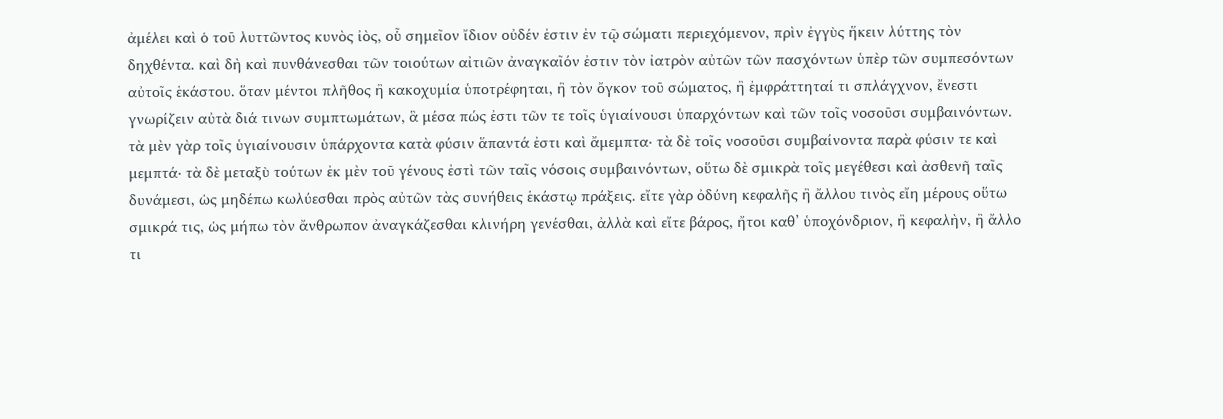ἀμέλει καὶ ὁ τοῦ λυττῶντος κυνὸς ἰὸς, οὗ σημεῖον ἴδιον οὐδέν ἐστιν ἐν τῷ σώματι περιεχόμενον, πρὶν ἐγγὺς ἥκειν λύττης τὸν δηχθέντα. καὶ δὴ καὶ πυνθάνεσθαι τῶν τοιούτων αἰτιῶν ἀναγκαῖόν ἐστιν τὸν ἰατρὸν αὐτῶν τῶν πασχόντων ὑπὲρ τῶν συμπεσόντων αὐτοῖς ἑκάστου. ὅταν μέντοι πλῆθος ἢ κακοχυμία ὑποτρέφηται, ἢ τὸν ὄγκον τοῦ σώματος, ἢ ἐμφράττηταί τι σπλάγχνον, ἔνεστι γνωρίζειν αὐτὰ διά τινων συμπτωμάτων, ἃ μέσα πώς ἐστι τῶν τε τοῖς ὑγιαίνουσι ὑπαρχόντων καὶ τῶν τοῖς νοσοῦσι συμβαινόντων. τὰ μὲν γὰρ τοῖς ὑγιαίνουσιν ὑπάρχοντα κατὰ φύσιν ἅπαντά ἐστι καὶ ἄμεμπτα· τὰ δὲ τοῖς νοσοῦσι συμβαίνοντα παρὰ φύσιν τε καὶ μεμπτά· τὰ δὲ μεταξὺ τούτων ἐκ μὲν τοῦ γένους ἐστὶ τῶν ταῖς νόσοις συμβαινόντων, οὕτω δὲ σμικρὰ τοῖς μεγέθεσι καὶ ἀσθενῆ ταῖς δυνάμεσι, ὡς μηδέπω κωλύεσθαι πρὸς αὐτῶν τὰς συνήθεις ἑκάστῳ πράξεις. εἴτε γὰρ ὀδύνη κεφαλῆς ἢ ἄλλου τινὸς εἴη μέρους οὕτω σμικρά τις, ὡς μήπω τὸν ἄνθρωπον ἀναγκάζεσθαι κλινήρη γενέσθαι, ἀλλὰ καὶ εἴτε βάρος, ἤτοι καθ’ ὑποχόνδριον, ἢ κεφαλὴν, ἢ ἄλλο τι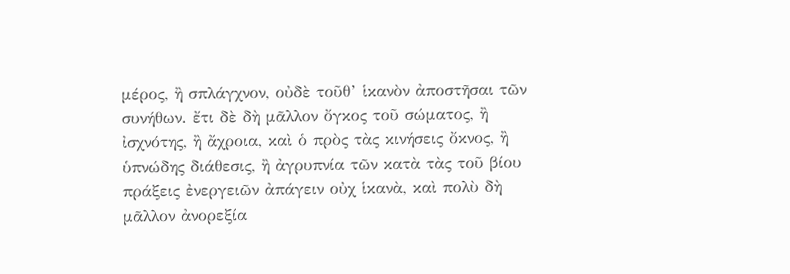μέρος, ἢ σπλάγχνον, οὐδὲ τοῦθ’ ἱκανὸν ἀποστῆσαι τῶν συνήθων. ἔτι δὲ δὴ μᾶλλον ὄγκος τοῦ σώματος, ἢ ἰσχνότης, ἢ ἄχροια, καὶ ὁ πρὸς τὰς κινήσεις ὄκνος, ἢ ὑπνώδης διάθεσις, ἢ ἀγρυπνία τῶν κατὰ τὰς τοῦ βίου πράξεις ἐνεργειῶν ἀπάγειν οὐχ ἱκανὰ, καὶ πολὺ δὴ μᾶλλον ἀνορεξία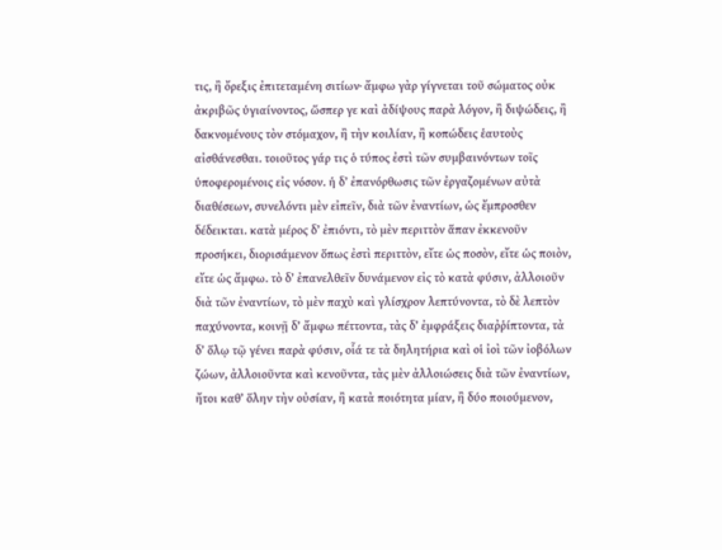τις, ἢ ὄρεξις ἐπιτεταμένη σιτίων· ἄμφω γὰρ γίγνεται τοῦ σώματος οὐκ ἀκριβῶς ὑγιαίνοντος, ὥσπερ γε καὶ ἀδίψους παρὰ λόγον, ἢ διψώδεις, ἢ δακνομένους τὸν στόμαχον, ἢ τὴν κοιλίαν, ἢ κοπώδεις ἑαυτοὺς αἰσθάνεσθαι. τοιοῦτος γάρ τις ὁ τύπος ἐστὶ τῶν συμβαινόντων τοῖς ὑποφερομένοις εἰς νόσον. ἡ δ’ ἐπανόρθωσις τῶν ἐργαζομένων αὐτὰ διαθέσεων, συνελόντι μὲν εἰπεῖν, διὰ τῶν ἐναντίων, ὡς ἔμπροσθεν δέδεικται. κατὰ μέρος δ’ ἐπιόντι, τὸ μὲν περιττὸν ἅπαν ἐκκενοῦν προσήκει, διορισάμενον ὅπως ἐστὶ περιττὸν, εἴτε ὡς ποσὸν, εἴτε ὡς ποιὸν, εἴτε ὡς ἄμφω. τὸ δ’ ἐπανελθεῖν δυνάμενον εἰς τὸ κατὰ φύσιν, ἀλλοιοῦν διὰ τῶν ἐναντίων, τὸ μὲν παχὺ καὶ γλίσχρον λεπτύνοντα, τὸ δὲ λεπτὸν παχύνοντα, κοινῇ δ’ ἄμφω πέττοντα, τὰς δ’ ἐμφράξεις διαῤῥίπτοντα, τὰ δ’ ὅλῳ τῷ γένει παρὰ φύσιν, οἷά τε τὰ δηλητήρια καὶ οἱ ἰοὶ τῶν ἰοβόλων ζώων, ἀλλοιοῦντα καὶ κενοῦντα, τὰς μὲν ἀλλοιώσεις διὰ τῶν ἐναντίων, ἤτοι καθ’ ὅλην τὴν οὐσίαν, ἢ κατὰ ποιότητα μίαν, ἢ δύο ποιούμενον,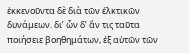ἐκκενοῦντα δὲ διὰ τῶν ἑλκτικῶν δυνάμεων. δι’ ὧν δ’ ἄν τις ταῦτα ποιήσειε βοηθημάτων, ἐξ αὐτῶν τῶν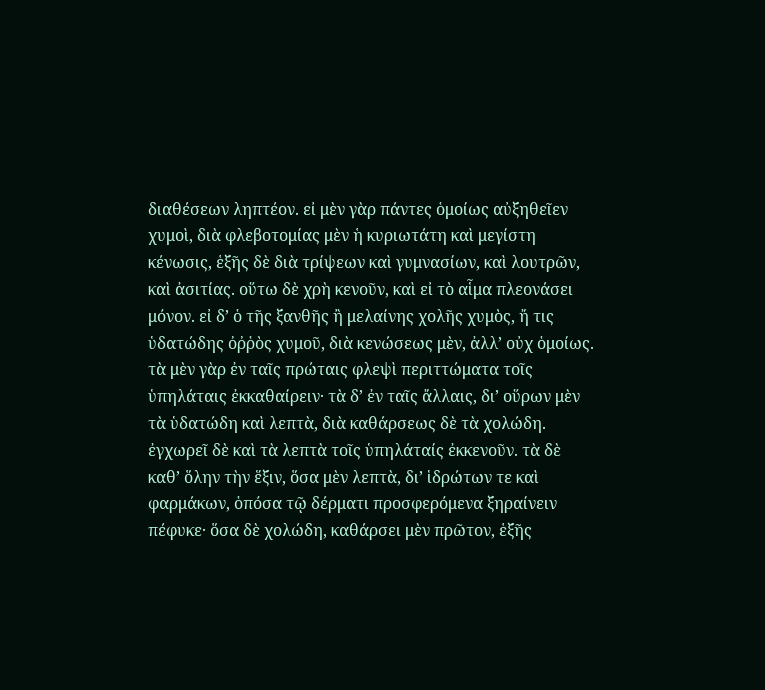διαθέσεων ληπτέον. εἰ μὲν γὰρ πάντες ὁμοίως αὐξηθεῖεν χυμοὶ, διὰ φλεβοτομίας μὲν ἡ κυριωτάτη καὶ μεγίστη κένωσις, ἑξῆς δὲ διὰ τρίψεων καὶ γυμνασίων, καὶ λουτρῶν, καὶ ἀσιτίας. οὕτω δὲ χρὴ κενοῦν, καὶ εἰ τὸ αἷμα πλεονάσει μόνον. εἰ δ’ ὁ τῆς ξανθῆς ἢ μελαίνης χολῆς χυμὸς, ἤ τις ὑδατώδης ὀῤῥὸς χυμοῦ, διὰ κενώσεως μὲν, ἀλλ’ οὐχ ὁμοίως. τὰ μὲν γὰρ ἐν ταῖς πρώταις φλεψὶ περιττώματα τοῖς ὑπηλάταις ἐκκαθαίρειν· τὰ δ’ ἐν ταῖς ἄλλαις, δι’ οὕρων μὲν τὰ ὑδατώδη καὶ λεπτὰ, διὰ καθάρσεως δὲ τὰ χολώδη. ἐγχωρεῖ δὲ καὶ τὰ λεπτὰ τοῖς ὑπηλάταίς ἐκκενοῦν. τὰ δὲ καθ’ ὅλην τὴν ἕξιν, ὅσα μὲν λεπτὰ, δι’ ἱδρώτων τε καὶ φαρμάκων, ὁπόσα τῷ δέρματι προσφερόμενα ξηραίνειν πέφυκε· ὅσα δὲ χολώδη, καθάρσει μὲν πρῶτον, ἑξῆς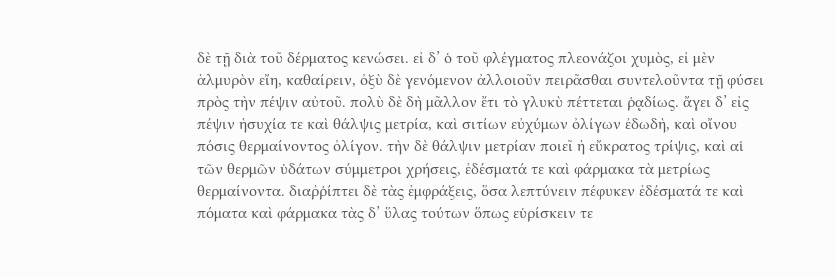δὲ τῇ διὰ τοῦ δέρματος κενώσει. εἰ δ’ ὁ τοῦ φλέγματος πλεονάζοι χυμὸς, εἰ μὲν ἁλμυρὸν εἴη, καθαίρειν, ὀξὺ δὲ γενόμενον ἀλλοιοῦν πειρᾶσθαι συντελοῦντα τῇ φύσει πρὸς τὴν πέψιν αὐτοῦ. πολὺ δὲ δὴ μᾶλλον ἔτι τὸ γλυκὺ πέττεται ῥᾳδίως. ἄγει δ’ εἰς πέψιν ἡσυχία τε καὶ θάλψις μετρία, καὶ σιτίων εὐχύμων ὀλίγων ἐδωδὴ, καὶ οἴνου πόσις θερμαίνοντος ὀλίγον. τὴν δὲ θάλψιν μετρίαν ποιεῖ ἡ εὔκρατος τρίψις, καὶ αἱ τῶν θερμῶν ὑδάτων σύμμετροι χρήσεις, ἐδέσματά τε καὶ φάρμακα τὰ μετρίως θερμαίνοντα. διαῤῥίπτει δὲ τὰς ἐμφράξεις, ὅσα λεπτύνειν πέφυκεν ἐδέσματά τε καὶ πόματα καὶ φάρμακα τὰς δ’ ὕλας τούτων ὅπως εὑρίσκειν τε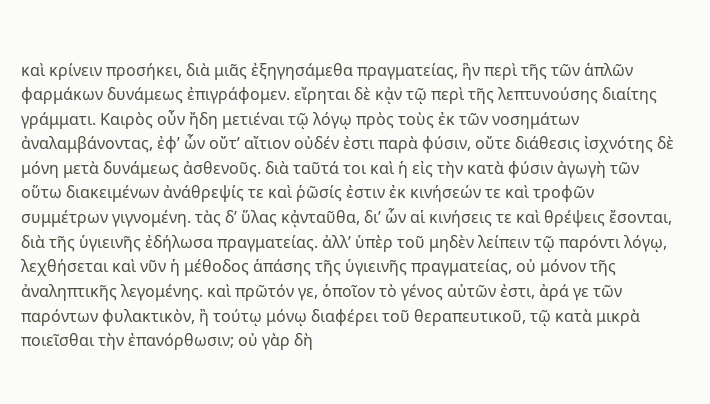καὶ κρίνειν προσήκει, διὰ μιᾶς ἐξηγησάμεθα πραγματείας, ἣν περὶ τῆς τῶν ἁπλῶν φαρμάκων δυνάμεως ἐπιγράφομεν. εἴρηται δὲ κᾀν τῷ περὶ τῆς λεπτυνούσης διαίτης γράμματι. Καιρὸς οὖν ἤδη μετιέναι τῷ λόγῳ πρὸς τοὺς ἐκ τῶν νοσημάτων ἀναλαμβάνοντας, ἐφ’ ὧν οὔτ’ αἴτιον οὐδέν ἐστι παρὰ φύσιν, οὔτε διάθεσις ἰσχνότης δὲ μόνη μετὰ δυνάμεως ἀσθενοῦς. διὰ ταῦτά τοι καὶ ἡ εἰς τὴν κατὰ φύσιν ἀγωγὴ τῶν οὕτω διακειμένων ἀνάθρεψίς τε καὶ ῥῶσίς ἐστιν ἐκ κινήσεών τε καὶ τροφῶν συμμέτρων γιγνομένη. τὰς δ’ ὕλας κᾀνταῦθα, δι’ ὧν αἱ κινήσεις τε καὶ θρέψεις ἔσονται, διὰ τῆς ὑγιεινῆς ἐδήλωσα πραγματείας. ἀλλ’ ὑπὲρ τοῦ μηδὲν λείπειν τῷ παρόντι λόγῳ, λεχθήσεται καὶ νῦν ἡ μέθοδος ἁπάσης τῆς ὑγιεινῆς πραγματείας, οὐ μόνον τῆς ἀναληπτικῆς λεγομένης. καὶ πρῶτόν γε, ὁποῖον τὸ γένος αὐτῶν ἐστι, ἀρά γε τῶν παρόντων φυλακτικὸν, ἢ τούτῳ μόνῳ διαφέρει τοῦ θεραπευτικοῦ, τῷ κατὰ μικρὰ ποιεῖσθαι τὴν ἐπανόρθωσιν; οὐ γὰρ δὴ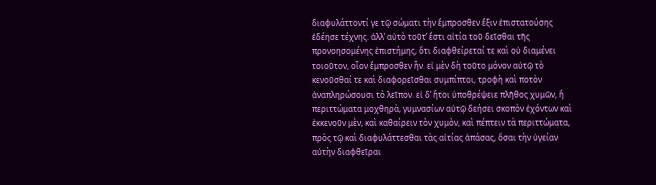διαφυλάττοντί γε τῷ σώματι τὴν ἔμπροσθεν ἕξιν ἐπιστατούσης ἐδέησε τέχνης. ἀλλ’ αὐτὸ τοῦτ’ ἔστι αἰτία τοῦ δεῖσθαι τῆς προνοησομένης ἐπιστήμης, ὅτι διαφθείρεταί τε καὶ οὐ διαμένει τοιοῦτον, οἷον ἔμπροσθεν ἦν. εἰ μὲν δὴ τοῦτο μόνον αὐτῷ τὸ κενοῦσθαί τε καὶ διαφορεῖσθαι συμπίπτοι, τροφὴ καὶ ποτὸν ἀναπληρώσουσι τὸ λεῖπον. εἰ δ’ ἤτοι ὑποθρέψειε πλῆθος χυμῶν, ἢ περιττώματα μοχθηρὰ, γυμνασίων αὐτῷ δεήσει σκοπὸν ἐχόντων καὶ ἐκκενοῦν μὲν, καὶ καθαίρειν τὸν χυμὸν, καὶ πέπτειν τὰ περιττώματα, πρὸς τῷ καὶ διαφυλάττεσθαι τὰς αἰτίας ἁπάσας, ὅσαι τὴν ὑγείαν αὐτὴν διαφθεῖραι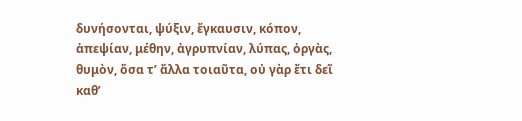δυνήσονται, ψύξιν, ἔγκαυσιν, κόπον, ἀπεψίαν, μέθην, ἀγρυπνίαν, λύπας, ὀργὰς, θυμὸν, ὅσα τ’ ἄλλα τοιαῦτα, οὐ γὰρ ἔτι δεῖ καθ’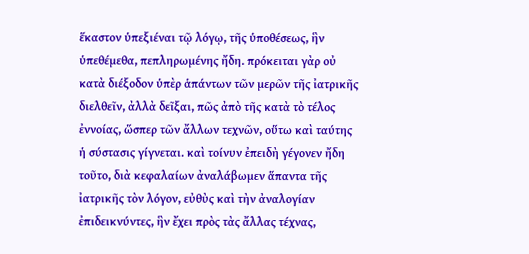ἕκαστον ὑπεξιέναι τῷ λόγῳ, τῆς ὑποθέσεως, ἣν ὑπεθέμεθα, πεπληρωμένης ἤδη. πρόκειται γὰρ οὐ κατὰ διέξοδον ὑπὲρ ἁπάντων τῶν μερῶν τῆς ἰατρικῆς διελθεῖν, ἀλλὰ δεῖξαι, πῶς ἀπὸ τῆς κατὰ τὸ τέλος ἐννοίας, ὥσπερ τῶν ἄλλων τεχνῶν, οὕτω καὶ ταύτης ἡ σύστασις γίγνεται. καὶ τοίνυν ἐπειδὴ γέγονεν ἤδη τοῦτο, διὰ κεφαλαίων ἀναλάβωμεν ἅπαντα τῆς ἰατρικῆς τὸν λόγον, εὐθὺς καὶ τὴν ἀναλογίαν ἐπιδεικνύντες, ἣν ἔχει πρὸς τὰς ἄλλας τέχνας,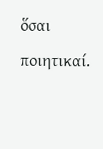ὅσαι ποιητικαί.